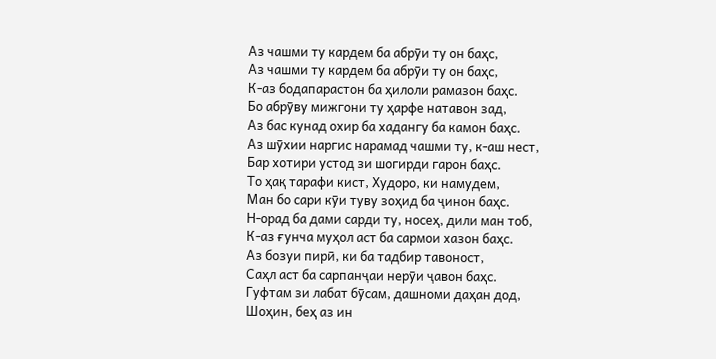Аз чашми ту кардем ба абрӯи ту он баҳс,
Аз чашми ту кардем ба абрӯи ту он баҳс,
К-аз бодапарастон ба ҳилоли рамазон баҳс.
Бо абрӯву мижгони ту ҳарфе натавон зад,
Аз бас кунад охир ба хадангу ба камон баҳс.
Аз шӯхии наргис нарамад чашми ту, к-аш нест,
Бар хотири устод зи шогирди гарон баҳс.
То ҳақ тарафи кист, Худоро, ки намудем,
Ман бо сари кӯи туву зоҳид ба ҷинон баҳс.
Н-орад ба дами сарди ту, носеҳ, дили ман тоб,
К-аз ғунча муҳол аст ба сармои хазон баҳс.
Аз бозуи пирӣ, ки ба тадбир тавоност,
Саҳл аст ба сарпанҷаи нерӯи ҷавон баҳс.
Гуфтам зи лабат бӯсам, дашноми даҳан дод,
Шоҳин, беҳ аз ин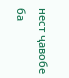нест ҷавобе ба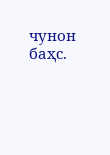чунон баҳс.